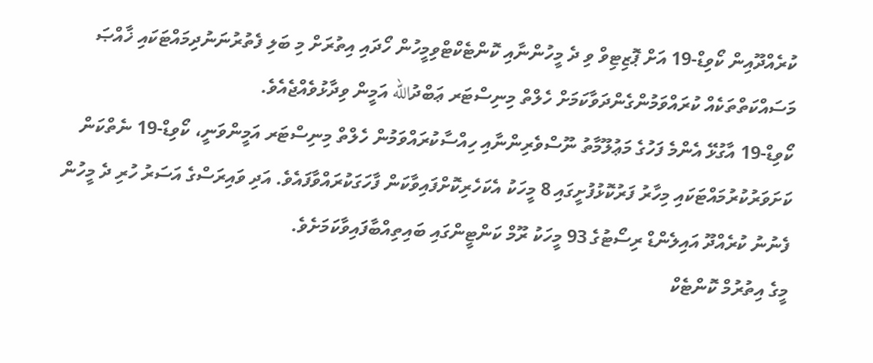ކުރެއްދޫއިން ކޯވިޑް-19 އަށް ޕޮޒިޓިވް ވި ދެ މީހުންނާއި ކޮންޓެކްޓްވިމީހުން ހޯދައި އިތުރަށް މި ބަލި ފެތުރުނަނުދިމައްޓަކައި ޚާއްޞަ މަސައްކަތްތަކެއް ކުރައްވަމުންގެންދަވާކަމަށް ހެލްތް މިނިސްޓަރ ޢަބްދުالله އަމީން ވިދާޅުވެއްޖެއެވެ.
ކޯވިޑް-19 އާގުޅޭ އެންމެ ފަހުގެ މަޢުލޫމާތު ނޫސްވެރިންނާއި ހިއްސާކުރައްވަމުން ހެލްތް މިނިސްޓަރ އަމީންވަނީ، ކޯވިޑް-19 ނެތްކަން ކަށަވަރުކުރުމައްޓަކައި މިހާރު ފަރުކޮޅުފުށީގައި 8 މީހަކު އެކަހެރިކޮށްފައިވާކަން ފާހަގަކުރައްވާފައެވެ. އަދި ވައިރަސްގެ އަސަރު ހުރި ދެ މީހުން ފެނުނު ކުރެއްދޫ އައިލެންޑް ރިސޯޓުގެ 93 މީހަކު ރޫމް ކަންޓީންގައި ބައިތިއްބާފައިވާކަމަށެވެ.
މީގެ އިތުރުމް ކޮންޓެކް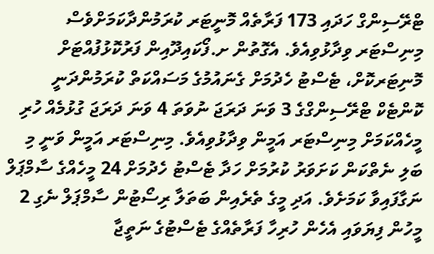ޓްރޭސިންގް ހަދައި 173 ފަރާތެއް މޮނީޓަރ ކުރަމުންދާކަމަށްވެސް މިނިސްޓަރ ވިދާޅުވިއެވެ. އެގޮތުން ށ.ފޯކައިދޫއިން ފަރުކޮޅުފުއްޓަށް މޮނިޓަރކޮށް، ޓެސްޓު ހެދުމަށް ގެނައުމުގެ މަސައްކަތް ކުރަމުންދަނީ ކޮންޓެކް ޓްރޭސިންގްގެ 3 ވަނަ ދަރަޖަ ނުވަތަ 4 ވަނަ ދަރަޖަ ގުޅުމެއް ހުރި މީހެއްކަމަށް މިނިސްޓަރ އަމީން ވިދާޅުވިއެވެ. މިނިސްޓަރ އަމީން ވަނީ މި ބަލި ނެތްކަން ކަށަވަރު ކުރުމަށް ހަދާ ޓެސްޓު ހެދުމަށް 24 މީހެއްގެ ސާމްޕަލް ނަގާފައިވާ ކަމަށެވެ. އަދި މީގެ ތެރެއިން ބަތަލާ ރިސޯޓުން ސާމްޕަލް ނެގި 2 މީހުން ފިޔަވައި އެހެން ހުރިހާ ފަރާތެއްގެ ޓެސްޓުގެ ނަތީޖާ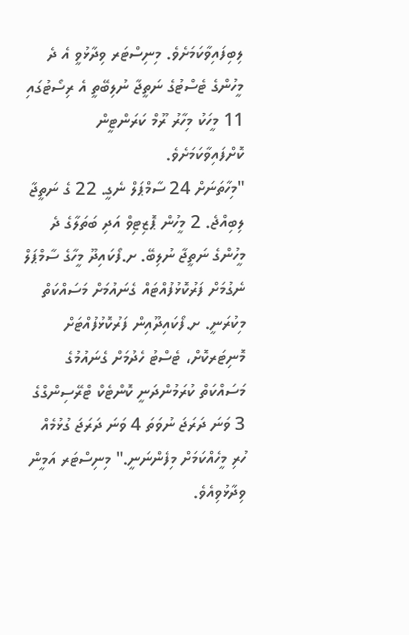ލިބިފައިވާކަމަށެވެ. މިނިސްޓަރ ވިދާޅުވީ އެ ދެ މީހުންގެ ޓެސްޓުގެ ނަތީޖާ ނުލިބޭތީ އެ ރިސޯޓުގައި 11 މީހަކު މިހާރު ރޫމް ކަރަންޓީން ކޮށްފައިވާކަމަށެވެ.
"މިހާތަނަށް 24 ސާމްޕަލް ނެގީ. 22 ގެ ނަތީޖާ ލިބިއްޖެ. 2 މީހުން ޕޮޒިޓިވް އަދި ބަތަލާގެ ދެ މީހުންގެ ނަތީޖާ ނުލިބޭ. ށ.ފޯކައިދޫ މީހާގެ ސާމްޕަލް ނެގުމަށް ފަރުކޮޅުފުއްޓައް ގެނައުމަށް މަސައްކަތް މިކުރަނީ. ށ.ފޯކައިދޫއިން ފަރުކޮޅުފުއްޓަށް މޮނިޓަރކޮށް، ޓެސްޓު ހެދުމަށް ގެނައުމުގެ މަސައްކަތް ކުރަމުންދަނީ ކޮންޓެކް ޓްރޭސިންގްގެ 3 ވަނަ ދަރަޖަ ނުވަތަ 4 ވަނަ ދަރަޖަ ގުޅުމެއް ހުރި މީހެއްކަމަށް މިފެންނަނީ." މިނިސްޓަރ އަމީން ވިދާޅުވިއެވެ.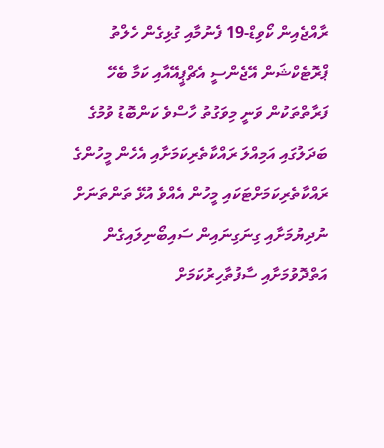ރާއްޖެއިން ކޯވިޑް-19 ފެނުމާއި ގުޅިގެން ހެލްތު ޕްރޮޓެކްޝަން އޭޖެންސީ އެޗްޕީއޭއާއި ކަމާ ބެހޭ ފަރާތްތަކުން ވަނީ މިވަގުތު ހާސްވެ ކަންބޮޑު ވުމުގެ ބަދަލުގައި އަމިއްލަ ރައްކާތެރިކަމަށާއި އެހެން މީހުންގެ ރައްކާތެރިކަމަށްޓަކައި މީހުން އެއްވެ އުޅޭ ތަންތަނަށް ނުދިޔުމަށާއި ގިނަގިނައިން ސައިބޯނިލައިގެން އަތްދޮވުމަށާއި ސާފުތާހިރުކަމަށް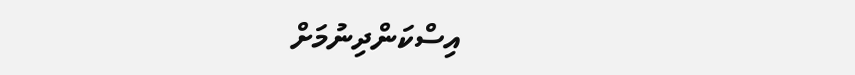އިސްކަންދިނުމަށް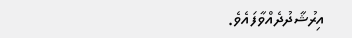އިރުޝާދުދެއްވާފައެވެ.